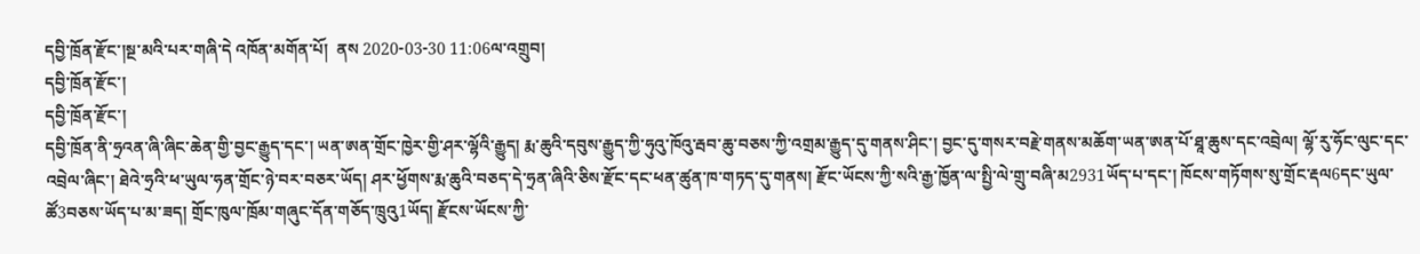དབྱི་ཁྲོན་རྫོང་།སྔ་མའི་པར་གཞི་དེ འཁོན་མགོན་པོ།  ནས 2020-03-30 11:06ལ་འགྲུབ།
དབྱི་ཁྲོན་རྫོང་།
དབྱི་ཁྲོན་རྫོང་།
དབྱི་ཁྲོན་ནི་ཧྲའན་ཞི་ཞིང་ཆེན་གྱི་བྱང་རྒྱུད་དང་། ཡན་ཨན་གྲོང་ཁྱེར་གྱི་ཤར་ལྷོའི་རྒྱུད། རྨ་ཆུའི་དབུས་རྒྱུད་ཀྱི་ཧུའུ་ཁོའུ་རྦབ་ཆུ་བཅས་ཀྱི་འགྲམ་རྒྱུད་དུ་གནས་ཤིང་། བྱང་དུ་གསར་བརྗེ་གནས་མཆོག་ཡན་ཨན་པོ་ཐཱ་ཆུས་དང་འབྲེལ། ལྷོ་རུ་ཧོང་ལུང་དང་འབྲེལ་ཞིང་། ཐེའེ་ཧྲའི་ཕ་ཡུལ་ཧན་གྲོང་ཉེ་བར་བཅར་ཡོད། ཤར་ཕྱོགས་རྨ་ཆུའི་བཅད་དེ་ཧྲན་ཞིའི་ཅིས་རྫོང་དང་ཕན་ཚུན་ཁ་གཏད་དུ་གནས། རྫོང་ཡོངས་ཀྱི་སའི་རྒྱ་ཁྱོན་ལ་སྤྱི་ལེ་གྲུ་བཞི་མ2931ཡོད་པ་དང་། ཁོངས་གཏོགས་སུ་གྲོང་རྡལ6དང་ཡུལ་ཚོ3བཅས་ཡོད་པ་མ་ཟད། གྲོང་ཁུལ་ཁྲོམ་གཞུང་དོན་གཅོད་ཁྲུའུ1ཡོད། རྫོངས་ཡོངས་ཀྱི་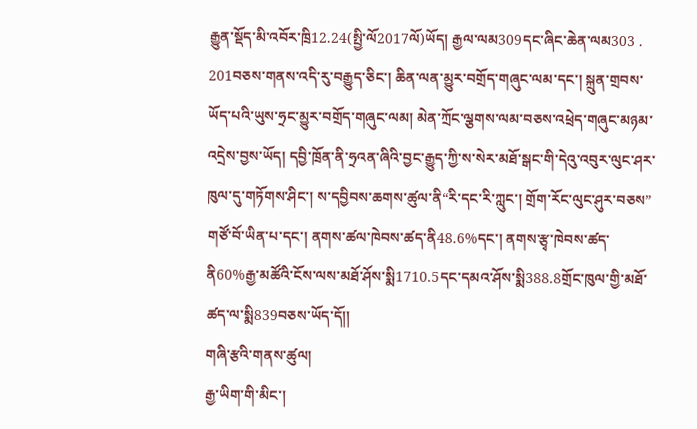རྒྱུན་སྡོད་མི་འབོར་ཁྲི12.24(སྤྱི་ལོ2017ལོ)ཡོད། རྒྱལ་ལམ309དང་ཞིང་ཆེན་ལམ303 . 201བཅས་གནས་འདི་རུ་བརྒྱུད་ཅིང་། ཆིན་ལན་མྱུར་བགྲོད་གཞུང་ལམ་དང་། སྐྲུན་གྲབས་ཡོད་པའི་ཡུས་ཧྲང་མྱུར་བགྲོད་གཞུང་ལམ། མེན་ཀྲོང་ལྕགས་ལམ་བཅས་འཕྲེད་གཞུང་མཉམ་འདྲེས་བྱས་ཡོད། དབྱི་ཁྲོན་ནི་ཧྲའན་ཞིའི་བྱང་རྒྱུད་ཀྱི་ས་སེར་མཐོ་སྒང་གི་དེའུ་འབུར་ལུང་ཤར་ཁུལ་དུ་གཏོགས་ཤིང་། ས་དབྱིབས་ཆགས་ཚུལ་ནི“རི་དང་རི་ཀླུང་། གྲོག་རོང་ལུང་ཤུར་བཅས” གཙོ་བོ་ཡིན་པ་དང་། ནགས་ཚལ་ཁེབས་ཚད་ནི48.6%དང་། ནགས་རྩྭ་ཁེབས་ཚད་ནི60%རྒྱ་མཚོའི་ངོས་ལས་མཐོ་ཤོས་སྨི1710.5དང་དམའ་ཤོས་སྨི388.8གྲོང་ཁུལ་གྱི་མཐོ་ཚད་ལ་སྨི839བཅས་ཡོད་དོ།།
གཞི་རྩའི་གནས་ཚུལ།
རྒྱ་ཡིག་གི་མིང་།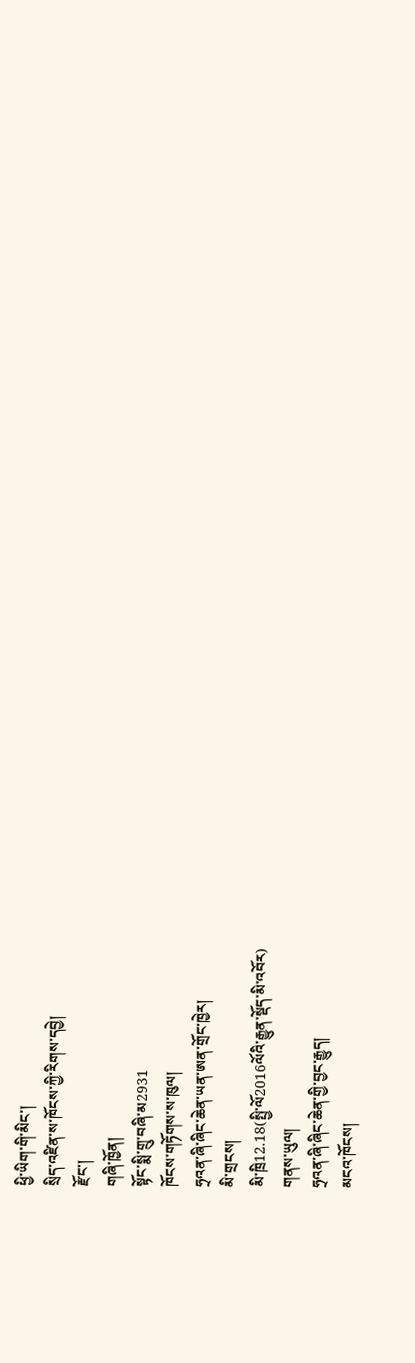ཕྱི་ཡིག་གི་མིང་།
སྲིད་འཛིན་ས་ཁོངས་ཀྱི་རིགས་དབྱེ།
རྫོང་།
གཞི་ཁྱོན།
སྟོང་སྨི་གྲུ་བཞི་མ2931
ཁོངས་གཏོགས་ས་ཁུལ།
ཧྲའན་ཞི་ཞིང་ཆེན་ཡན་ཨན་གྲོང་ཁྱེར།
མི་གྲངས།
མི་ཁྲི12.18(སྤྱི་ལོ2016ལོའི་རྒྱུན་སྡོད་མི་འབོར)
གནས་ཡུལ།
ཧྲའན་ཞི་ཞིང་ཆེན་གྱི་བྱང་རྒྱུད།
མངའ་ཁོངས།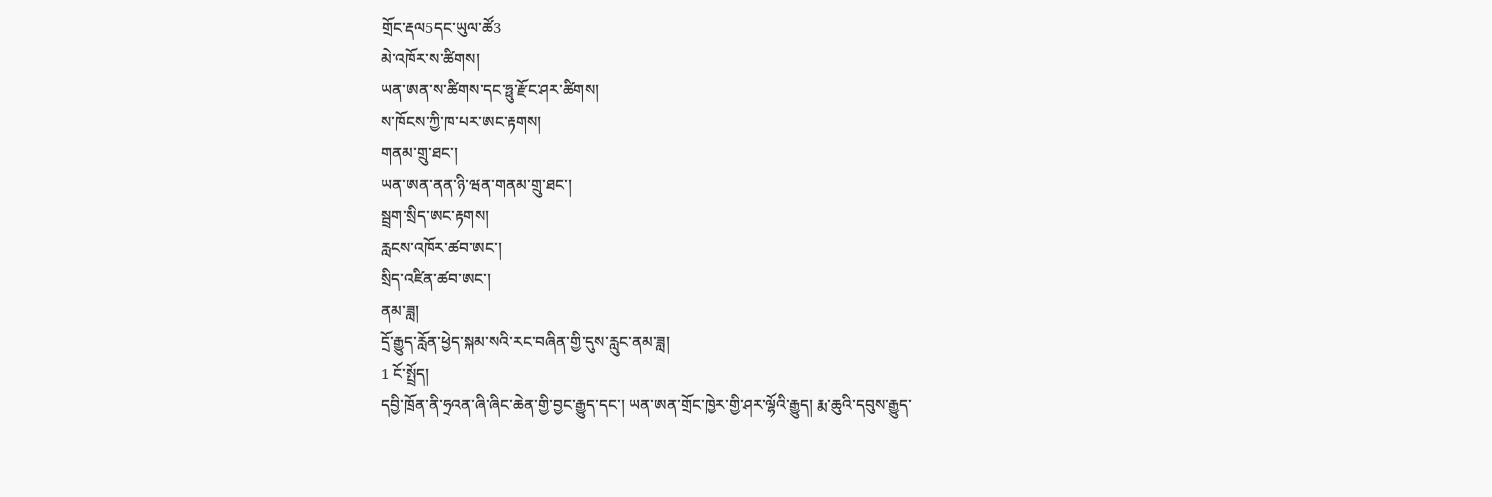གྲོང་རྡལ5དང་ཡུལ་ཚོ3
མེ་འཁོར་ས་ཚིགས།
ཡན་ཨན་ས་ཚིགས་དང་ཧྥུ་རྫོང་ཤར་ཚིགས།
ས་ཁོངས་ཀྱི་ཁ་པར་ཨང་རྟགས།
གནམ་གྲུ་ཐང་།
ཡན་ཨན་ནན་ཉི་ཝན་གནམ་གྲུ་ཐང་།
སྦྲག་སྲིད་ཨང་རྟགས།
རླངས་འཁོར་ཚབ་ཨང་།
སྲིད་འཛིན་ཚབ་ཨང་།
ནམ་ཟླ།
དྲོ་རྒྱུད་རློན་ཕྱེད་སྐམ་སའི་རང་བཞིན་གྱི་དུས་རླུང་ནམ་ཟླ།
1 ངོ་སྤྲོད།
དབྱི་ཁྲོན་ནི་ཧྲའན་ཞི་ཞིང་ཆེན་གྱི་བྱང་རྒྱུད་དང་། ཡན་ཨན་གྲོང་ཁྱེར་གྱི་ཤར་ལྷོའི་རྒྱུད། རྨ་ཆུའི་དབུས་རྒྱུད་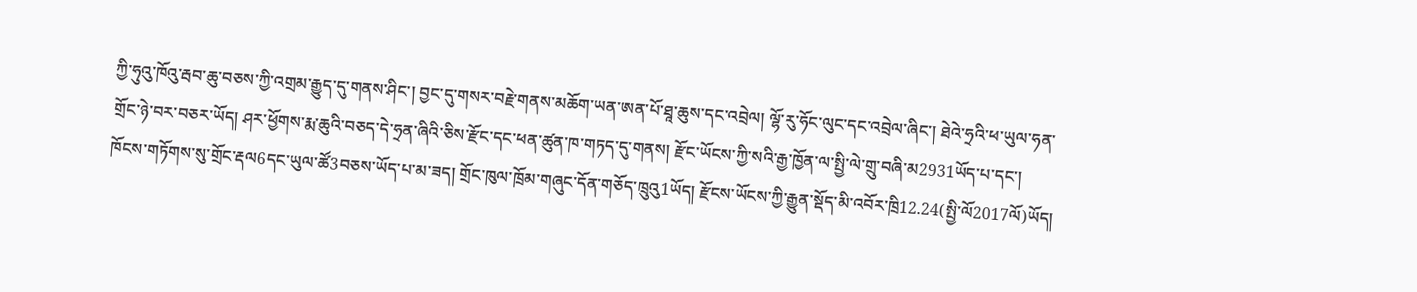ཀྱི་ཧུའུ་ཁོའུ་རྦབ་ཆུ་བཅས་ཀྱི་འགྲམ་རྒྱུད་དུ་གནས་ཤིང་། བྱང་དུ་གསར་བརྗེ་གནས་མཆོག་ཡན་ཨན་པོ་ཐཱ་ཆུས་དང་འབྲེལ། ལྷོ་རུ་ཧོང་ལུང་དང་འབྲེལ་ཞིང་། ཐེའེ་ཧྲའི་ཕ་ཡུལ་ཧན་གྲོང་ཉེ་བར་བཅར་ཡོད། ཤར་ཕྱོགས་རྨ་ཆུའི་བཅད་དེ་ཧྲན་ཞིའི་ཅིས་རྫོང་དང་ཕན་ཚུན་ཁ་གཏད་དུ་གནས། རྫོང་ཡོངས་ཀྱི་སའི་རྒྱ་ཁྱོན་ལ་སྤྱི་ལེ་གྲུ་བཞི་མ2931ཡོད་པ་དང་། ཁོངས་གཏོགས་སུ་གྲོང་རྡལ6དང་ཡུལ་ཚོ3བཅས་ཡོད་པ་མ་ཟད། གྲོང་ཁུལ་ཁྲོམ་གཞུང་དོན་གཅོད་ཁྲུའུ1ཡོད། རྫོངས་ཡོངས་ཀྱི་རྒྱུན་སྡོད་མི་འབོར་ཁྲི12.24(སྤྱི་ལོ2017ལོ)ཡོད།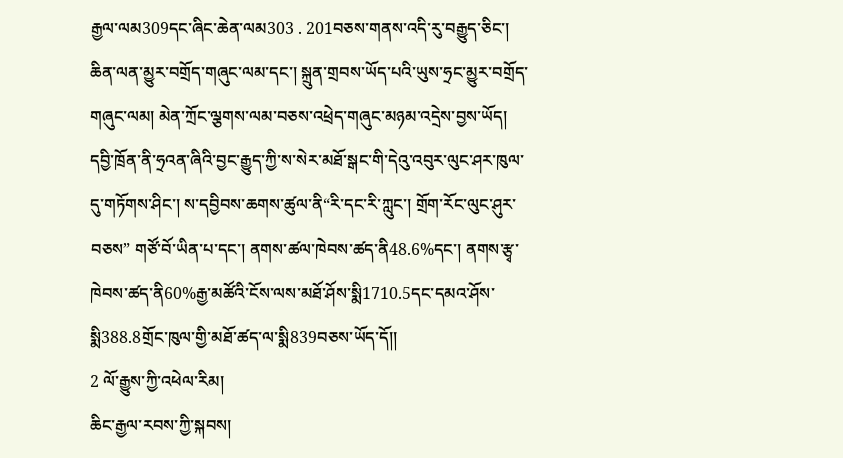རྒྱལ་ལམ309དང་ཞིང་ཆེན་ལམ303 . 201བཅས་གནས་འདི་རུ་བརྒྱུད་ཅིང་། ཆིན་ལན་མྱུར་བགྲོད་གཞུང་ལམ་དང་། སྐྲུན་གྲབས་ཡོད་པའི་ཡུས་ཧྲང་མྱུར་བགྲོད་གཞུང་ལམ། མེན་ཀྲོང་ལྕགས་ལམ་བཅས་འཕྲེད་གཞུང་མཉམ་འདྲེས་བྱས་ཡོད།
དབྱི་ཁྲོན་ནི་ཧྲའན་ཞིའི་བྱང་རྒྱུད་ཀྱི་ས་སེར་མཐོ་སྒང་གི་དེའུ་འབུར་ལུང་ཤར་ཁུལ་དུ་གཏོགས་ཤིང་། ས་དབྱིབས་ཆགས་ཚུལ་ནི“རི་དང་རི་ཀླུང་། གྲོག་རོང་ལུང་ཤུར་བཅས” གཙོ་བོ་ཡིན་པ་དང་། ནགས་ཚལ་ཁེབས་ཚད་ནི48.6%དང་། ནགས་རྩྭ་ཁེབས་ཚད་ནི60%རྒྱ་མཚོའི་ངོས་ལས་མཐོ་ཤོས་སྨི1710.5དང་དམའ་ཤོས་སྨི388.8གྲོང་ཁུལ་གྱི་མཐོ་ཚད་ལ་སྨི839བཅས་ཡོད་དོ།།
2 ལོ་རྒྱུས་ཀྱི་འཕེལ་རིམ།
ཆིང་རྒྱལ་རབས་ཀྱི་སྐབས།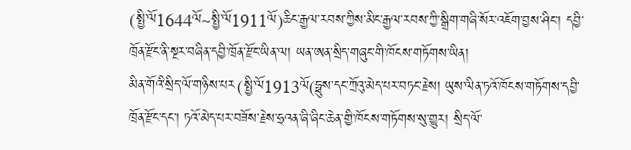(སྤྱི་ལོ1644ལོ~སྤྱི་ལོ1911ལོ)ཆིང་རྒྱལ་རབས་ཀྱིས་མིང་རྒྱལ་རབས་ཀྱི་སྒྲིག་གཞི་སོར་འཇོག་བྱས་ཤིང་། དབྱི་ཁྲོན་རྫོང་ནི་སྔར་བཞིན་དབྱི་ཁྲོན་རྫོང་ཡིན་ལ། ཡན་ཨན་སྲིད་གཞུང་གི་ཁོངས་གཏོགས་ཡིན།
མིན་གོའི་སྲིད་ལོ་གཉིས་པར(སྤྱི་ལོ1913ལོ(ཧྥུས་དང་ཀྲོའུ་མེད་པར་བཏང་རྗེས། ཡུས་ལིན་ཏའོ་ཁོངས་གཏོགས་དབྱི་ཁྲོན་རྫོང་དང་། ཏའོ་མེད་པར་བཟོས་རྗེས་ཧྲའན་ཞི་ཞིང་ཆེན་གྱི་ཁོངས་གཏོགས་སུ་གྱུར། སྲིད་ལོ་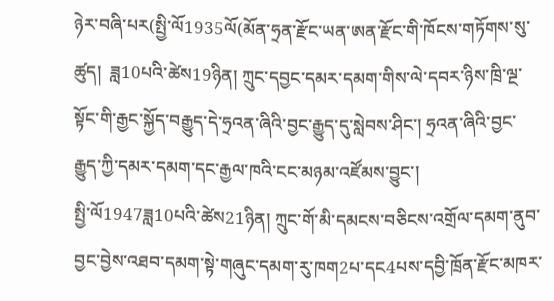ཉེར་བཞི་པར(སྤྱི་ལོ1935ལོ(མོན་ཧྲན་རྫོང་ཡན་ཨན་རྫོང་གི་ཁོངས་གཏོགས་སུ་ཚུད།  ཟླ10པའི་ཚེས19ཉིན། ཀྲུང་དབྱང་དམར་དམག་གིས་ལེ་དབར་ཉིས་ཁྲི་ལྔ་སྟོང་གི་རྒྱང་སྐྱོད་བརྒྱུད་དེ་ཧྲའན་ཞིའི་བྱང་རྒྱུད་དུ་སླེབས་ཤིང་། ཧྲའན་ཞིའི་བྱང་རྒྱུད་ཀྱི་དམར་དམག་དང་རྒྱལ་ཁའི་ངང་མཉམ་འཛོམས་བྱུང་།
སྤྱི་ལོ1947ཟླ10པའི་ཚེས21ཉིན། ཀྲུང་གོ་མི་དམངས་བཅིངས་འགྲོལ་དམག་ནུབ་བྱང་བྱེས་འཐབ་དམག་སྟེ་གཞུང་དམག་རུ་ཁག2པ་དང4པས་དབྱི་ཁྲོན་རྫོང་མཁར་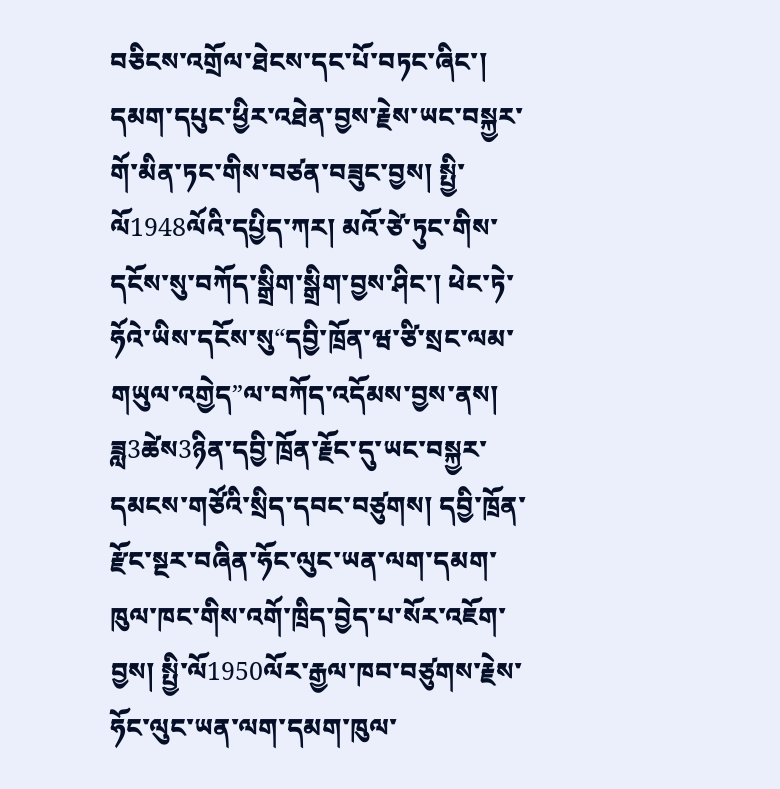བཅིངས་འགྲོལ་ཐེངས་དང་པོ་བཏང་ཞིང་། དམག་དཔུང་ཕྱིར་འཐེན་བྱས་རྗེས་ཡང་བསྐྱར་གོ་མིན་ཏང་གིས་བཙན་བཟུང་བྱས། སྤྱི་ལོ1948ལོའི་དཔྱིད་ཀར། མའོ་ཙེ་ཏུང་གིས་དངོས་སུ་བཀོད་སྒྲིག་སྒྲིག་བྱས་ཤིང་། ཕེང་ཏེ་ཧོའེ་ཡིས་དངོས་སུ“དབྱི་ཁྲོན་ཝ་ཙི་སྲང་ལམ་གཡུལ་འགྱེད”ལ་བཀོད་འདོམས་བྱས་ནས། ཟླ3ཚེས3ཉིན་དབྱི་ཁྲོན་རྗོང་དུ་ཡང་བསྐྱར་དམངས་གཙོའི་སྲིད་དབང་བཙུགས། དབྱི་ཁྲོན་རྫོང་སྔར་བཞིན་ཧོང་ལུང་ཡན་ལག་དམག་ཁུལ་ཁང་གིས་འགོ་ཁྲིད་བྱེད་པ་སོར་འཇོག་བྱས། སྤྱི་ལོ1950ལོར་རྒྱལ་ཁབ་བཙུགས་རྗེས་ཧོང་ལུང་ཡན་ལག་དམག་ཁུལ་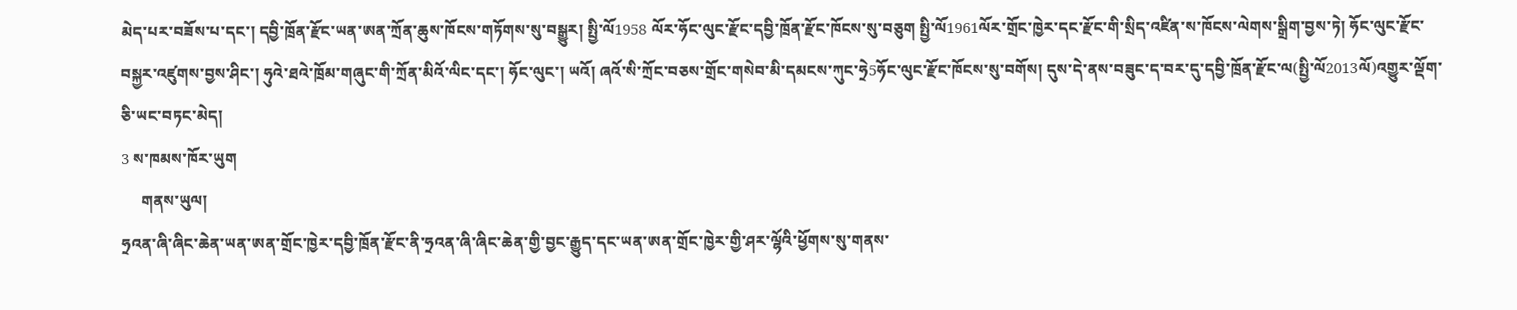མེད་པར་བཟོས་པ་དང་། དབྱི་ཁྲོན་རྫོང་ཡན་ཨན་ཀྲོན་ཆུས་ཁོངས་གཏོགས་སུ་བསྒྱུར། སྤྱི་ལོ1958 ལོར་ཧོང་ལུང་རྫོང་དབྱི་ཁྲོན་རྫོང་ཁོངས་སུ་བཅུག སྤྱི་ལོ1961ལོར་གྲོང་ཁྱེར་དང་རྫོང་གི་སྲིད་འཛིན་ས་ཁོངས་ལེགས་སྒྲིག་བྱས་ཏེ། ཧོང་ལུང་རྫོང་བསྐྱར་འཛུགས་བྱས་ཤིང་། ཧུའེ་ཐའེ་ཁྲོམ་གཞུང་གི་ཀྲོན་མིའོ་ལིང་དང་། ཧོང་ལུང་། ཡའོ། ཞའོ་སི་ཀྲོང་བཅས་གྲོང་གསེབ་མི་དམངས་ཀུང་ཧྲེ5ཧོང་ལུང་རྫོང་ཁོངས་སུ་བགོས། དུས་དེ་ནས་བཟུང་ད་བར་དུ་དབྱི་ཁྲོན་རྫོང་ལ(སྤྱི་ལོ2013ལོ)འགྱུར་ལྡོག་ཅི་ཡང་བཏང་མེད།
3 ས་ཁམས་ཁོར་ཡུག
     གནས་ཡུལ།
ཧྲའན་ཞི་ཞིང་ཆེན་ཡན་ཨན་གྲོང་ཁྱེར་དབྱི་ཁྲོན་རྫོང་ནི་ཧྲའན་ཞི་ཞིང་ཆེན་གྱི་བྱང་རྒྱུད་དང་ཡན་ཨན་གྲོང་ཁྱེར་གྱི་ཤར་ལྷོའི་ཕྱོགས་སུ་གནས་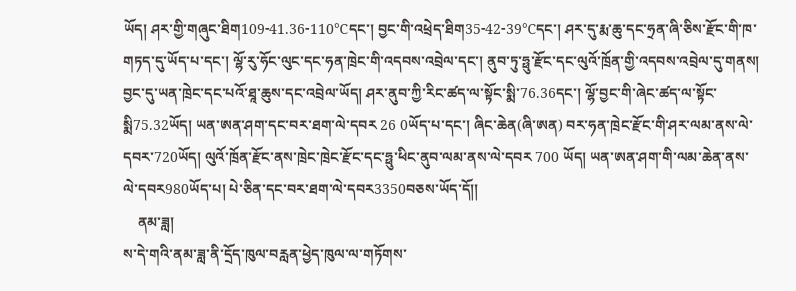ཡོད། ཤར་གྱི་གཞུང་ཐིག109-41.36-110℃དང་། བྱང་གི་འཕྲེད་ཐིག35-42-39℃དང་། ཤར་དུ་རྨ་ཆུ་དང་ཧྲན་ཞི་ཅིས་རྫོང་གི་ཁ་གཏད་དུ་ཡོད་པ་དང་། ལྷོ་རུ་ཧོང་ལུང་དང་ཧན་ཁྲེང་གི་འདབས་འབྲེལ་དང་། ནུབ་ཏུ་ཧྥུ་རྫོང་དང་ལུའོ་ཁྲོན་གྱི་འདབས་འབྲེལ་དུ་གནས། བྱང་དུ་ཡན་ཁྲེང་དང་པའོ་ཐཱ་ཆུས་དང་འབྲེལ་ཡོད། ཤར་ནུབ་ཀྱི་རིང་ཚད་ལ་སྟོང་སྨི་76.36དང་། ལྷོ་བྱང་གི་ཞེང་ཚད་ལ་སྟོང་སྨི75.32ཡོད། ཡན་ཨན་ཤག་དང་བར་ཐག་ལེ་དབར 26 0ཡོད་པ་དང་། ཞིང་ཆེན(ཞི་ཨན) བར་ཧན་ཁྲེང་རྫོང་གི་ཤར་ལམ་ནས་ལེ་དབར་720ཡོད། ལུའོ་ཁྲོན་རྫོང་ནས་ཁྲེང་ཁྲེང་རྫོང་དང་ཧྥུ་ཕིང་ནུབ་ལམ་ནས་ལེ་དབར 700 ཡོད། ཡན་ཨན་ཤག་གི་ལམ་ཆེན་ནས་ལེ་དབར980ཡོད་པ། པེ་ཅིན་དང་བར་ཐག་ལེ་དབར3350བཅས་ཡོད་དོ།།
    ནམ་ཟླ།
ས་དེ་གའི་ནམ་ཟླ་ནི་དྲོད་ཁུལ་བརླན་ཕྱེད་ཁུལ་ལ་གཏོགས་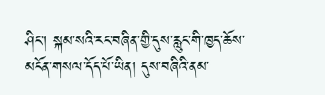ཤིང་། སྐམ་སའི་རང་བཞིན་གྱི་དུས་རླུང་གི་ཁྱད་ཆོས་མངོན་གསལ་དོད་པོ་ཡིན། དུས་བཞིའི་ནམ་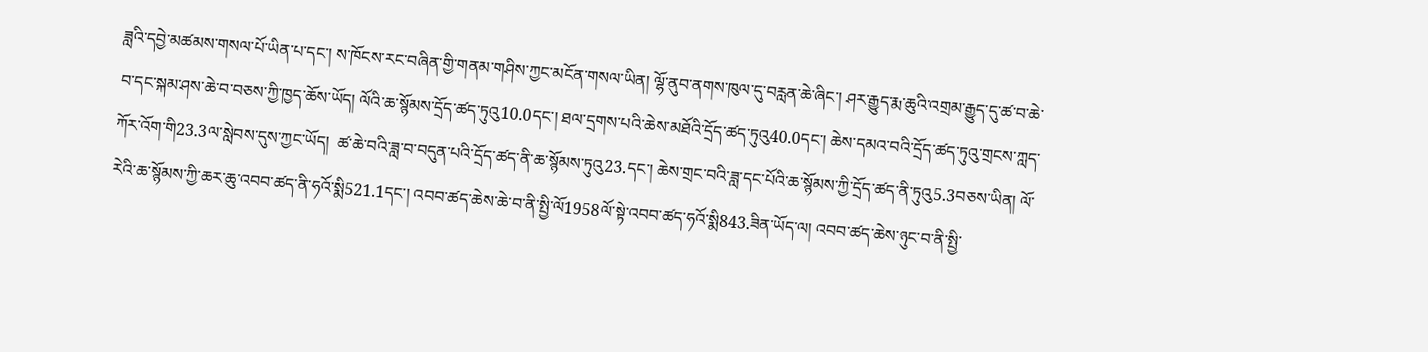ཟླའི་དབྱེ་མཚམས་གསལ་པོ་ཡིན་པ་དང་། ས་ཁོངས་རང་བཞིན་གྱི་གནམ་གཤིས་ཀྱང་མངོན་གསལ་ཡིན། ལྷོ་ནུབ་ནགས་ཁུལ་དུ་བརླན་ཆེ་ཞིང་། ཤར་རྒྱུད་རྨ་ཆུའི་འགྲམ་རྒྱུད་དུ་ཚ་བ་ཆེ་བ་དང་སྐམ་ཤས་ཆེ་བ་བཅས་ཀྱི་ཁྱད་ཆོས་ཡོད། ལོའི་ཆ་སྙོམས་དྲོད་ཚད་ཏུའུ10.0དང་། ཐལ་དྲགས་པའི་ཆེས་མཐོའི་དྲོད་ཚད་ཏུའུ40.0དང་། ཆེས་དམའ་བའི་དྲོད་ཚད་ཏུའུ་གྲངས་ཀླད་ཀོར་འོག་གི23.3ལ་སླེབས་དུས་ཀྱང་ཡོད།  ཚ་ཆེ་བའི་ཟླ་བ་བདུན་པའི་དྲོད་ཚད་ནི་ཆ་སྙོམས་ཏུའུ23.དང་། ཆེས་གྲང་བའི་ཟླ་དང་པོའི་ཆ་སྙོམས་ཀྱི་དྲོད་ཚད་ནི་ཏུའུ5.3བཅས་ཡིན། ལོ་རེའི་ཆ་སྙོམས་ཀྱི་ཆར་ཆུ་འབབ་ཚད་ནི་ཧའོ་སྨི521.1དང་། འབབ་ཚད་ཆེས་ཆེ་བ་ནི་སྤྱི་ལོ1958ལོ་སྟེ་འབབ་ཚད་ཧའོ་སྨི843.ཟིན་ཡོད་ལ། འབབ་ཚད་ཆེས་ཉུང་བ་ནི་སྤྱི་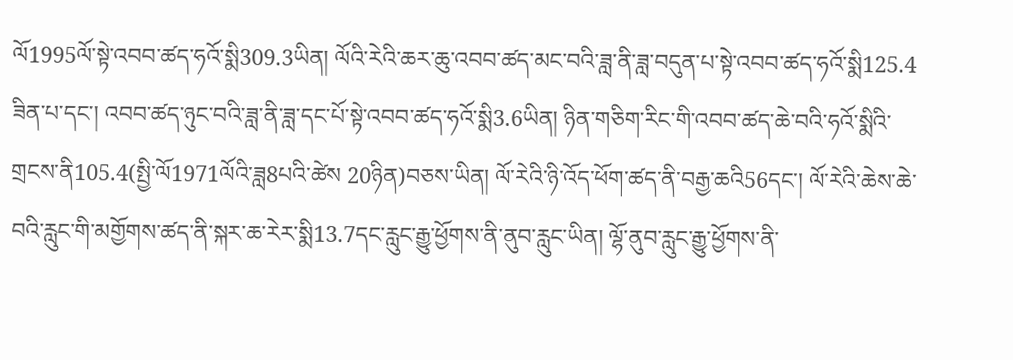ལོ1995ལོ་སྟེ་འབབ་ཚད་ཧའོ་སྨི309.3ཡིན། ལོའི་རེའི་ཆར་ཆུ་འབབ་ཚད་མང་བའི་ཟླ་ནི་ཟླ་བདུན་པ་སྟེ་འབབ་ཚད་ཧའོ་སྨི125.4 ཟིན་པ་དང་། འབབ་ཚད་ཉུང་བའི་ཟླ་ནི་ཟླ་དང་པོ་སྟེ་འབབ་ཚད་ཧའོ་སྨི3.6ཡིན། ཉིན་གཅིག་རིང་གི་འབབ་ཚད་ཆེ་བའི་ཧའོ་སྨིའི་གྲངས་ནི105.4(སྤྱི་ལོ1971ལོའི་ཟླ8པའི་ཚེས 20ཉིན)བཅས་ཡིན། ལོ་རེའི་ཉི་འོད་ཕོག་ཚད་ནི་བརྒྱ་ཆའི56དང་། ལོ་རེའི་ཆེས་ཆེ་བའི་རླུང་གི་མགྱོགས་ཚད་ནི་སྐར་ཆ་རེར་སྨི13.7དང་རླུང་རྒྱུ་ཕྱོགས་ནི་ནུབ་རླུང་ཡིན། ལྷོ་ནུབ་རླུང་རྒྱུ་ཕྱོགས་ནི་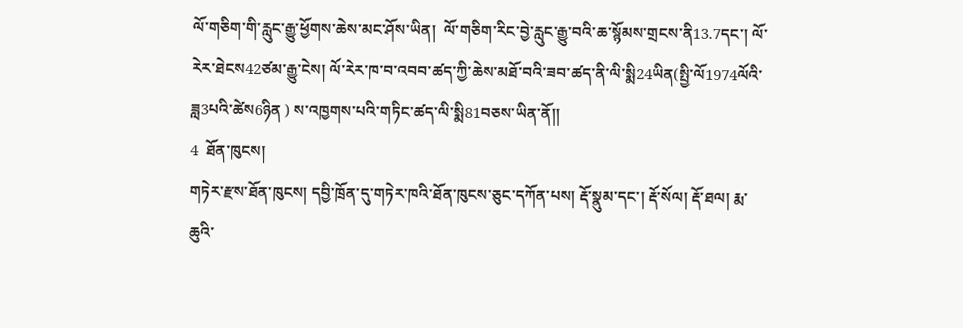ལོ་གཅིག་གི་རླུང་རྒྱུ་ཕྱོགས་ཆེས་མང་ཤོས་ཡིན།  ལོ་གཅིག་རིང་བྱེ་རླུང་རྒྱུ་བའི་ཆ་སྙོམས་གྲངས་ནི13.7དང་། ལོ་རེར་ཐེངས42ཙམ་རྒྱུ་ངེས། ལོ་རེར་ཁ་བ་འབབ་ཚད་ཀྱི་ཆེས་མཐོ་བའི་ཟབ་ཚད་ནི་ལི་སྨི24ཡིན(སྤྱི་ལོ1974ལོའི་ཟླ3པའི་ཚེས6ཉིན ) ས་འཁྱགས་པའི་གཏིང་ཚད་ལི་སྨི81བཅས་ཡིན་ནོ།།
4  ཐོན་ཁུངས།
གཏེར་རྫས་ཐོན་ཁུངས། དབྱི་ཁྲོན་དུ་གཏེར་ཁའི་ཐོན་ཁུངས་ཅུང་དཀོན་པས། རྡོ་སྣུམ་དང་། རྡོ་སོལ། རྡོ་ཐལ། རྨ་ཆུའི་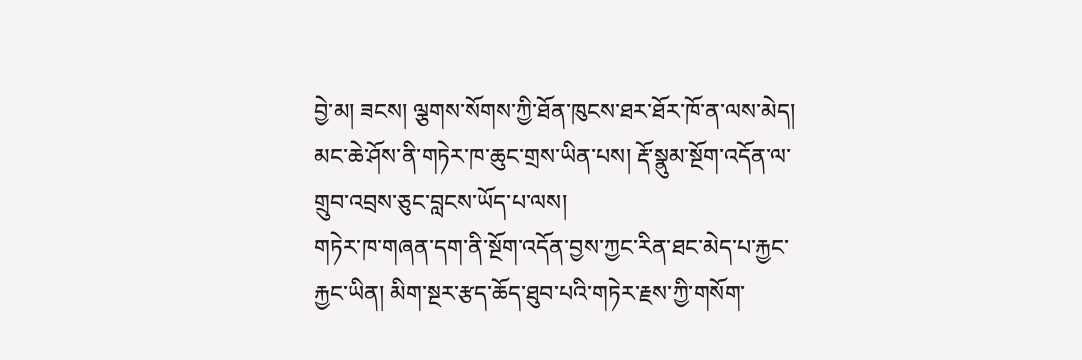བྱེ་མ། ཟངས། ལྕགས་སོགས་ཀྱི་ཐོན་ཁུངས་ཐར་ཐོར་ཁོ་ན་ལས་མེད། མང་ཆེ་ཤོས་ནི་གཏེར་ཁ་ཆུང་གྲས་ཡིན་པས། རྡོ་སྣུམ་སྔོག་འདོན་ལ་གྲུབ་འབྲས་ཅུང་བླངས་ཡོད་པ་ལས།
གཏེར་ཁ་གཞན་དག་ནི་སྔོག་འདོན་བྱས་ཀྱང་རིན་ཐང་མེད་པ་རྐྱང་རྐྱང་ཡིན། མིག་སྔར་རྩད་ཆོད་ཐུབ་པའི་གཏེར་རྗས་ཀྱི་གསོག་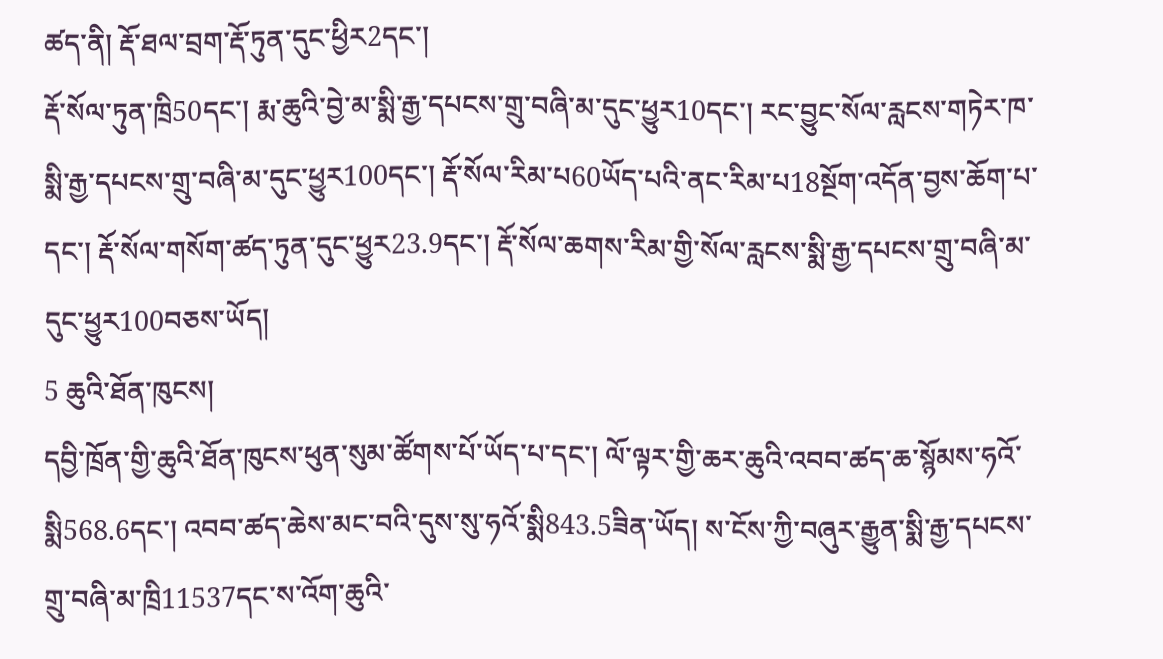ཚད་ནི། རྡོ་ཐལ་བྲག་རྡོ་ཏུན་དུང་ཕྱིར2དང་།
རྡོ་སོལ་ཏུན་ཁྲི50དང་། རྨ་ཆུའི་བྱེ་མ་སྨི་རྒྱ་དཔངས་གྲུ་བཞི་མ་དུང་ཕྱུར10དང་། རང་བྱུང་སོལ་རླངས་གཏེར་ཁ་སྨི་རྒྱ་དཔངས་གྲུ་བཞི་མ་དུང་ཕྱུར100དང་། རྡོ་སོལ་རིམ་པ60ཡོད་པའི་ནང་རིམ་པ18སྔོག་འདོན་བྱས་ཆོག་པ་དང་། རྡོ་སོལ་གསོག་ཚད་ཏུན་དུང་ཕྱུར23.9དང་། རྡོ་སོལ་ཆགས་རིམ་གྱི་སོལ་རླངས་སྨི་རྒྱ་དཔངས་གྲུ་བཞི་མ་དུང་ཕྱུར100བཅས་ཡོད།
5 ཆུའི་ཐོན་ཁུངས།
དབྱི་ཁྲོན་གྱི་ཆུའི་ཐོན་ཁུངས་ཕུན་སུམ་ཚོགས་པོ་ཡོད་པ་དང་། ལོ་ལྟར་གྱི་ཆར་ཆུའི་འབབ་ཚད་ཆ་སྙོམས་ཧའོ་སྨི568.6དང་། འབབ་ཚད་ཆེས་མང་བའི་དུས་སུ་ཧའོ་སྨི843.5ཟིན་ཡོད། ས་ངོས་ཀྱི་བཞུར་རྒྱུན་སྨི་རྒྱ་དཔངས་གྲུ་བཞི་མ་ཁྲི11537དང་ས་འོག་ཆུའི་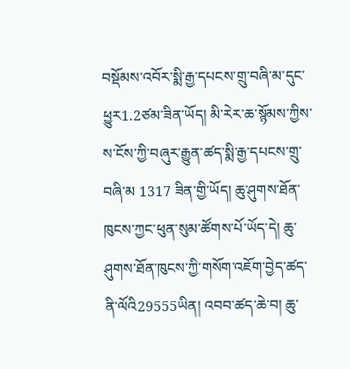བསྡོམས་འབོར་སྨི་རྒྱ་དཔངས་གྲུ་བཞི་མ་དུང་ཕྱུར1.2ཙམ་ཟིན་ཡོད། མི་རེར་ཆ་སྙོམས་ཀྱིས་ས་ངོས་ཀྱི་བཞུར་རྒྱུན་ཚད་སྨི་རྒྱ་དཔངས་གྲུ་བཞི་མ 1317 ཟིན་གྱི་ཡོད། ཆུ་ཤུགས་ཐོན་ཁུངས་ཀྱང་ཕུན་སུམ་ཚོགས་པོ་ཡོད་དེ། ཆུ་ཤུགས་ཐོན་ཁུངས་ཀྱི་གསོག་འཇོག་བྱེད་ཚད་ནི་ལོའི29555ཡིན། འབབ་ཚད་ཆེ་བ། ཆུ་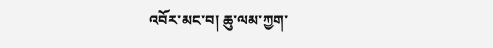འབོར་མང་བ། ཆུ་ལམ་ཀྱག་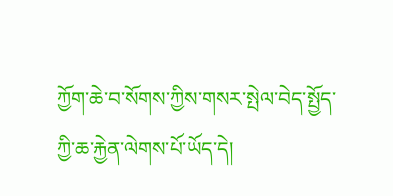ཀྱོག་ཆེ་བ་སོགས་ཀྱིས་གསར་སྤེལ་བེད་སྤྱོད་ཀྱི་ཆ་རྐྱེན་ལེགས་པོ་ཡོད་དེ།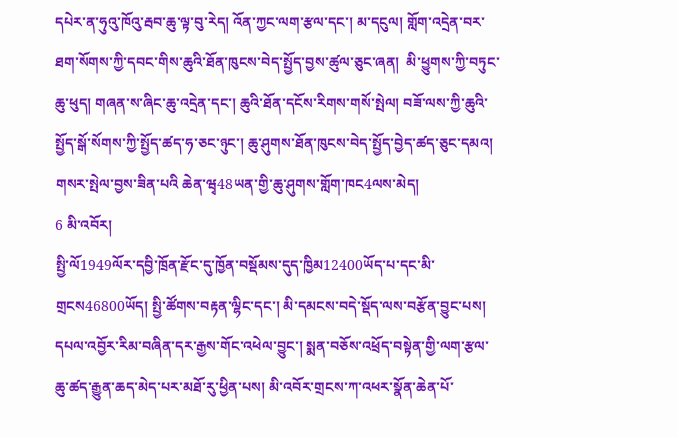དཔེར་ན་ཧུའུ་ཁོའུ་རྦབ་ཆུ་ལྟ་བུ་རེད། འོན་ཀྱང་ལག་རྩལ་དང་། མ་དངུལ། གློག་འདྲེན་བར་ཐག་སོགས་ཀྱི་དབང་གིས་ཆུའི་ཐོན་ཁུངས་བེད་སྤྱོད་བྱས་ཚུལ་ཅུང་ཞན།  མི་ཕྱུགས་ཀྱི་བཏུང་ཆུ་ཕུད། གཞན་ས་ཞིང་ཆུ་འདྲེན་དང་། ཆུའི་ཐོན་དངོས་རིགས་གསོ་སྤེལ། བཟོ་ལས་ཀྱི་ཆུའི་སྤྱོད་སྒོ་སོགས་ཀྱི་སྤྱོད་ཚད་ཧ་ཅང་ཉུང་། ཆུ་ཤུགས་ཐོན་ཁུངས་བེད་སྤྱོད་བྱེད་ཚད་ཅུང་དམའ། གསར་སྤེལ་བྱས་ཟིན་པའི ཆེན་ཝྭ48ཡན་གྱི་ཆུ་ཤུགས་གློག་ཁང4ལས་མེད།
6 མི་འབོར།
སྤྱི་ལོ1949ལོར་དབྱི་ཁྲོན་རྫོང་དུ་ཁྱོན་བསྡོམས་དུད་ཁྱིམ12400ཡོད་པ་དང་མི་གྲངས46800ཡོད། སྤྱི་ཚོགས་བརྟན་ལྷིང་དང་། མི་དམངས་བདེ་སྡོད་ལས་བརྩོན་བྱུང་པས། དཔལ་འབྱོར་རིམ་བཞིན་དར་རྒྱས་གོང་འཕེལ་བྱུང་། སྨན་བཅོས་འཕྲོད་བསྟེན་གྱི་ལག་རྩལ་ཆུ་ཚད་རྒྱུན་ཆད་མེད་པར་མཐོ་རུ་ཕྱིན་པས། མི་འབོར་གྲངས་ཀ་འཕར་སྣོན་ཆེན་པོ་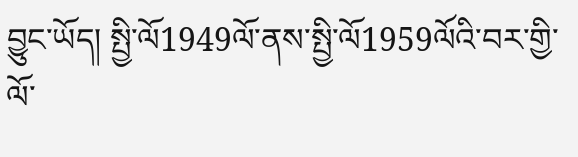བྱུང་ཡོད། སྤྱི་ལོ1949ལོ་ནས་སྤྱི་ལོ1959ལོའི་བར་གྱི་ལོ་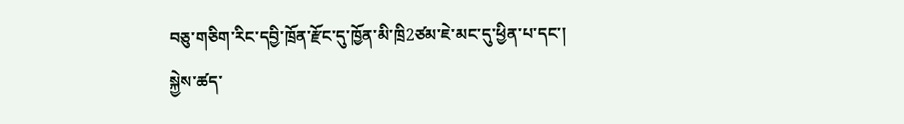བཅུ་གཅིག་རིང་དབྱི་ཁྲོན་རྫོང་དུ་ཁྱོན་མི་ཁྲི2ཙམ་ཇེ་མང་དུ་ཕྱིན་པ་དང་། སྐྱེས་ཚད་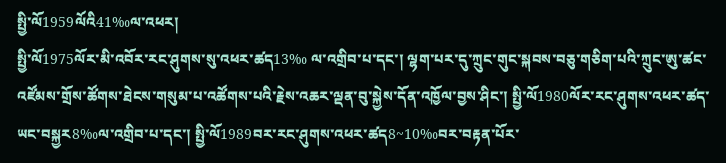སྤྱི་ལོ1959ལོའི41‰ལ་འཕར།
སྤྱི་ལོ1975ལོར་མི་འབོར་རང་ཤུགས་སུ་འཕར་ཚད13‰ ལ་འགྲིབ་པ་དང་། ལྷག་པར་དུ་ཀྲུང་གུང་སྐབས་བཅུ་གཅིག་པའི་ཀྲུང་ཨུ་ཚང་འཛོམས་གྲོས་ཚོགས་ཐེངས་གསུམ་པ་འཚོགས་པའི་རྗེས་འཆར་ལྡན་བུ་སྐྱེས་དོན་འཁྱོལ་བྱས་ཤིང་། སྤྱི་ལོ1980ལོར་རང་ཤུགས་འཕར་ཚད་ཡང་བསྐྱར8‰ལ་འགྲིབ་པ་དང་། སྤྱི་ལོ1989བར་རང་ཤུགས་འཕར་ཚད8~10‰བར་བརྟན་པོར་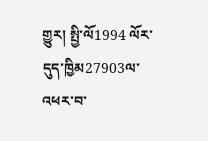གྱུར། སྤྱི་ལོ1994 ལོར་དུད་ཁྱིམ27903ལ་འཕར་བ་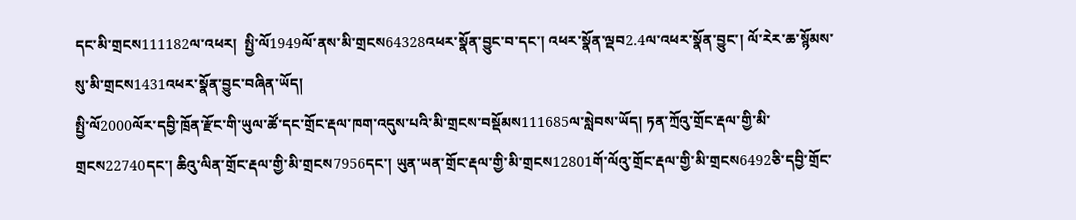དང་མི་གྲངས111182ལ་འཕར།  སྤྱི་ལོ1949ལོ་ནས་མི་གྲངས64328འཕར་སྣོན་བྱུང་བ་དང་། འཕར་སྣོན་ལྡབ2.4ལ་འཕར་སྣོན་བྱུང་། ལོ་རེར་ཆ་སྙོམས་སུ་མི་གྲངས1431འཕར་སྣོན་བྱུང་བཞིན་ཡོད།
སྤྱི་ལོ2000ལོར་དབྱི་ཁྲོན་རྫོང་གི་ཡུལ་ཚོ་དང་གྲོང་རྡལ་ཁག་འདུས་པའི་མི་གྲངས་བསྡོམས111685ལ་སླེབས་ཡོད། ཏན་ཀྲོའུ་གྲོང་རྡལ་གྱི་མི་གྲངས22740དང་། ཆིའུ་ལིན་གྲོང་རྡལ་གྱི་མི་གྲངས7956དང་། ཡུན་ཡན་གྲོང་རྡལ་གྱི་མི་གྲངས12801གོ་ལོའུ་གྲོང་རྡལ་གྱི་མི་གྲངས6492ཅི་དབྱི་གྲོང་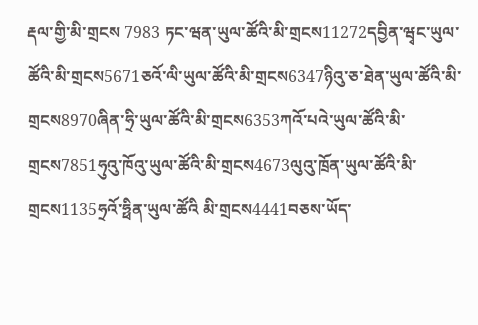རྡལ་གྱི་མི་གྲངས 7983 ཏང་ཝན་ཡུལ་ཚོའི་མི་གྲངས11272དབྱིན་ཝྭང་ཡུལ་ཚོའི་མི་གྲངས5671ཅའོ་ལི་ཡུལ་ཚོའི་མི་གྲངས6347ཉིའུ་ཅ་ཐེན་ཡུལ་ཚོའི་མི་གྲངས8970ཞིན་ཧྲི་ཡུལ་ཚོའི་མི་གྲངས6353ཀའོ་པའེ་ཡུལ་ཚོའི་མི་གྲངས7851ཧུའུ་ཁོའུ་ཡུལ་ཚོའི་མི་གྲངས4673ལུའུ་ཁྲོན་ཡུལ་ཚོའི་མི་གྲངས1135ཧྲའོ་ཧྥིན་ཡུལ་ཚོའི མི་གྲངས4441བཅས་ཡོད་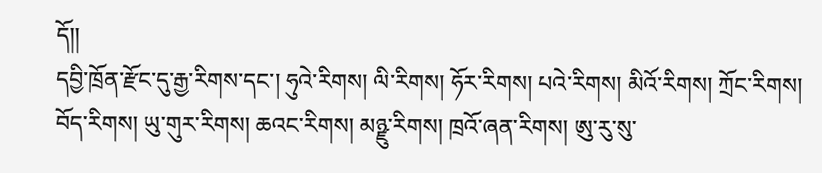དོ།།
དབྱི་ཁྲོན་རྫོང་དུ་རྒྱ་རིགས་དང་། ཧུའེ་རིགས། ལི་རིགས། ཧོར་རིགས། པའེ་རིགས། མིའོ་རིགས། ཀྲོང་རིགས། བོད་རིགས། ཡུ་གུར་རིགས། ཆའང་རིགས། མཉྫུ་རིགས། ཁྲའོ་ཞན་རིགས། ཨུ་རུ་སུ་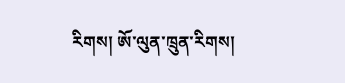རིགས། ཨོ་ལུན་ཁྲུན་རིགས།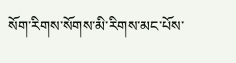སོག་རིགས་སོགས་མི་རིགས་མང་པོས་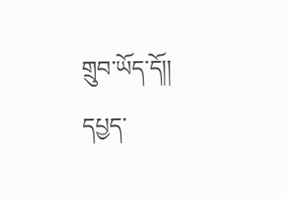གྲུབ་ཡོད་དོ།།
དཔྱད་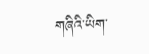གཞིའི་ཡིག་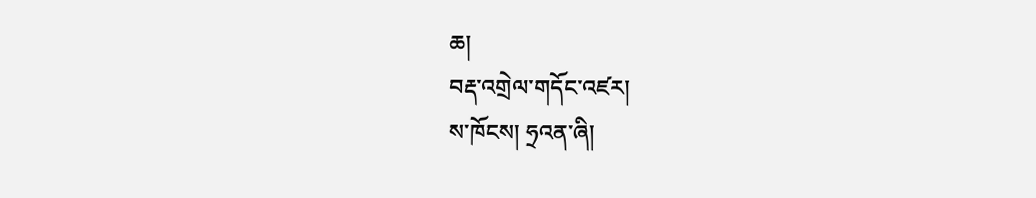ཆ།
བརྡ་འགྲེལ་གདོང་འཛར།
ས་ཁོངས། ཧྲའན་ཞི།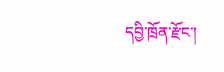དབྱི་ཁྲོན་རྫོང་།